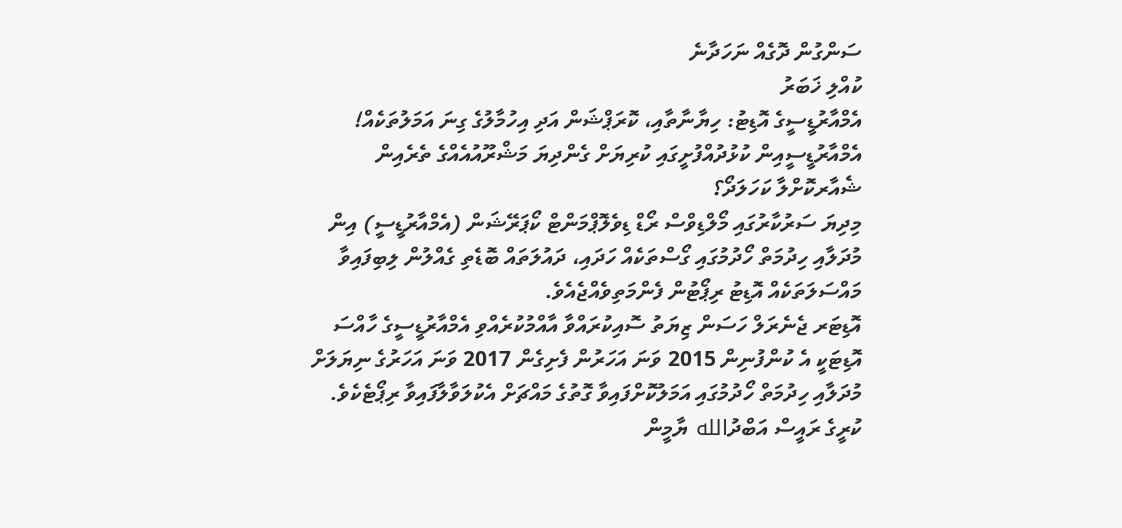ސަންގުން ދޮގެއް ނަހަދާނެ
ކުއްލި ޚަބަރު
އެމްއާރުޑީސީގެ އޮޑިޓު: ހިޔާނާތާއި، ކޮރަޕްޝަން އަދި އިހުމާލުގެ ގިނަ އަމަލުތަކެއް!
އެމްއާރުޑީސީއިން ކުޅުދުއްފުށީގައި ކުރިޔަށް ގެންދިޔަ މަޝްރޫއުއެއްގެ ތެރެއިން
ޝެއާރކޮށްލާ ކަހަލަދޯ؟
މިދިޔަ ސަރުކާރުގައި މޯލްޑިވްސް ރޯޑް ޑިވެލޮޕްމަންޓް ކޯޕަރޭޝަން (އެމްއާރުޑީސީ) އިން މުދަލާއި ހިދުމަތް ހޯދުމުގައި ގޯސްތަކެއް ހަދައި، ދައުލަތައް ބޮޑެތި ގެއްލުން ލިބިފައިވާ މައްސަލަތަކެއް އޮޑިޓު ރިޕޯޓުން ފެންމަތިވެއްޖެއެވެ.
އޮޑިޓަރ ޖެނެރަލް ހަސަން ޒިޔަތު ސޮއިކުރައްވާ އާއްމުކުރެއްވި އެމްއާރުޑީސީގެ ހާއްސަ އޮޑިޓަކީ އެ ކުންފުނިން 2015 ވަނަ އަހަރުން ފެށިގެން 2017 ވަނަ އަހަރުގެ ނިޔަލަށް މުދަލާއި ހިދުމަތް ހޯދުމުގައި އަމަލުކޮށްފައިވާ ގޮތުގެ މައްޗަށް އެކުލަވާލާފައިވާ ރިޕޯޓެކެވެ.
ކުރީގެ ރައީސް އަބްދުالله ޔާމީން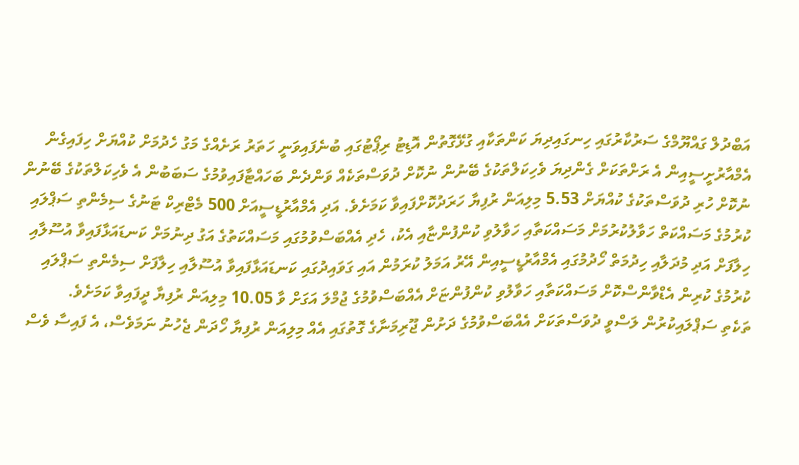އަބްދުލް ގައްޔޫމްގެ ސަރުކާރުގައި ހިނގައިދިޔަ ކަންތަކާއި ގުޅޭގޮތުން އޮޑިޓު ރިޕޯޓުގައި ބުނެފައިވަނީ ހަތަރު ރަށެއްގެ މަގު ހެދުމަށް ކުއްޔަށް ހިފައިގެން އެމްއާރުށީސީއިން އެ ރަށްތަކަށް ގެންދިޔަ ވެހިކަލްތަކުގެ ބޭނުން ނުކޮށް ދުވަސްތަކެއް ވަންދެން ބަހައްޓާފައިވުމުގެ ސަބަބުން އެ ވެހިކަލްތަކުގެ ބޭނުން ނުކޮށް ހުރި ދުވަސްތަކުގެ ކުއްޔަށް 5.53 މިލިއަން ރުފިޔާ ހަރަދުކޮށްފައިވާ ކަމަށެވެ. އަދި އެމްއާރުޑީސީއަށް 500 މެޓްރިކް ޓަނުގެ ސިމެންތި ސަޕްލައި ކުރުމުގެ މަސައްކަތް ހަވާލުކުރުމަށް މަސައްކަތާއި ހަވާލުވި ކުންފުންޏާއި އެކު، ހެދި އެއްބަސްވުމުގައި މަސައްކަތުގެ އަގު ދިނުމަށް ކަނޑައަޅާފައިވާ އުސޫލާއި ހިލާފަށް އަދި މުދަލާއި ހިދުމަތް ހޯދުމުގައި އެމްއާރުޑީސީއިން އޭރު އަމަލު ކުރަމުން އައި ގަވައިދުގައި ކަނޑައަޅާފައިވާ އުސޫލާއި ހިލާފަށް ސިމެންތި ސަޕްލައި ކުރުމުގެ ކުރިން އެޑްވާންސްކޮށް މަސައްކަތާއި ހަވާލުވި ކުންފުންޏަށް އެއްބަސްވުމުގެ ޖުމްލަ އަގަށް ވާ 10.05 މިލިއަން ރުފިޔާ ދީފައިވާ ކަމަށެވެ.
ތަކެތި ސަޕްލައިކުރުން ލަސްވީ ދުވަސްތަކަށް އެއްބަސްވުމުގެ ދަށުން ޖޫރިމަނާގެ ގޮތުގައި އެއް މިލިއަން ރުފިޔާ ހޯދަން ޖެހުނު ނަމަވެސް، އެ ފައިސާ ވެސް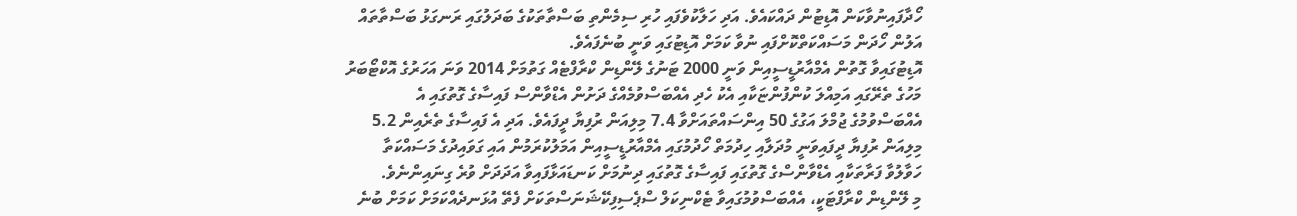ހޯދާފައިނުވާކަން އޮޑިޓުން ދައްކައެވެ. އަދި ހަލާކުވެފައި ހުރި ސިމެންތި ބަސްތާތަކުގެ ބަދަލުގައި ރަނގަޅު ބަސްތާތައް އަލުން ހޯދަން މަސައްކަތްކޮށްފައި ނުވާ ކަމަށް އޮޑިޓުގައި ވަނީ ބުނެފައެވެ.
އޮޑިޓުގައިވާ ގޮތުން އެމްއާރުޑީސީއިން ވަނީ 2000 ޓަނުގެ ލޭންޑިން ކްރާފްޓެއް ގަތުމަށް 2014 ވަނަ އަހަރުގެ އޮކްޓޯބަރު މަހުގެ ތެރޭގައި އަމިއްލަ ކުންފުންޏަކާއި އެކު ހެދި އެއްބަސްވުމެއްގެ ދަށުން އެޑްވާންސް ފައިސާގެ ގޮތުގައި އެ އެއްބަސްވުމުގެ ޖުމްލަ އަގުގެ 50 އިންސައްތައަށްވާ 7.4 މިލިއަން ރުފިޔާ ދީފައެވެ. އަދި އެ ފައިސާގެ ތެރެއިން 5.2 މިލިއަން ރުފިޔާ ދީފައިވަނީ މުދަލާއި ހިދުމަތް ހޯދުމުގައި އެމްއާރުޑީސީއިން އަމަލުކުރަމުން އައި ގަވައިދުގެ މަސައްކަތާ ހަވާލުވާ ފަރާތަކާއި އެޑްވާންސްގެ ގޮތުގައި ފައިސާގެ ގޮތުގައި ދިނުމަށް ކަނޑައަޅާފައިވާ އަދަދަށް ވުރެ ގިނައިންނެވެ.
މި ލޭންޑިން ކްރާފްޓަކީ، އެއްބަސްވުމުގައިވާ ޓެކްނިކަލް ސްޕެސިފިކޭޝަނަސްތަކަށް ފެތޭ އުޅަނދެއްކަމަށް ކަމަށް ބުނެ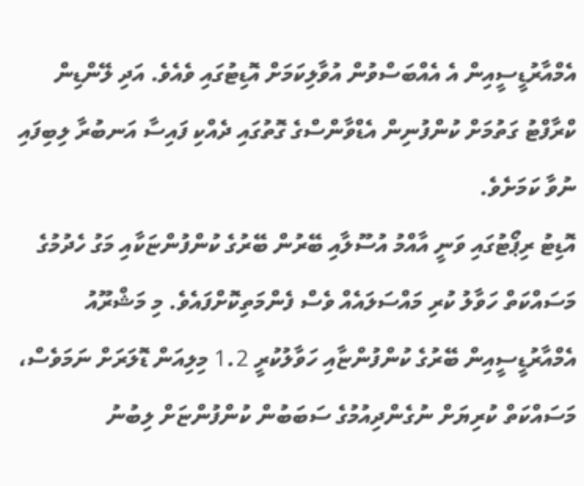އެމްއާރުޑީސީއިން އެ އެއްބަސްވުން އުވާލިކަމަށް އޮޑިޓުގައި ވެއެވެ. އަދި ލޭންޑިން ކްރާފްޓު ގަތުމަށް ކުންފުނިން އެޑްވާންސްގެ ގޮތުގައި ދެއްކި ފައިސާ އަނބުރާ ލިބިފައި ނުވާ ކަމަށެވެ.
އޮޑިޓު ރިޕޯޓުގައި ވަނީ އާއްމު އުސޫލާއި ބޭރުން ބޭރުގެ ކުންފުންޏަކާއި މަގު ހެދުމުގެ މަސައްކަތް ހަވާލު ކުރި މައްސަލައެއް ވެސް ފެންމަތިކޮށްފައެވެ. މި މަޝްރޫއު އެމްއާރުޑީސީއިން ބޭރުގެ ކުންފުންޏާއި ހަވާލުކުރީ 1.2 މިލިއަން ޑޮލަރަށް ނަމަވެސް، މަސައްކަތް ކުރިޔަށް ނުގެންދިއުމުގެ ސަބަބުން ކުންފުންޏަށް ލިބުނު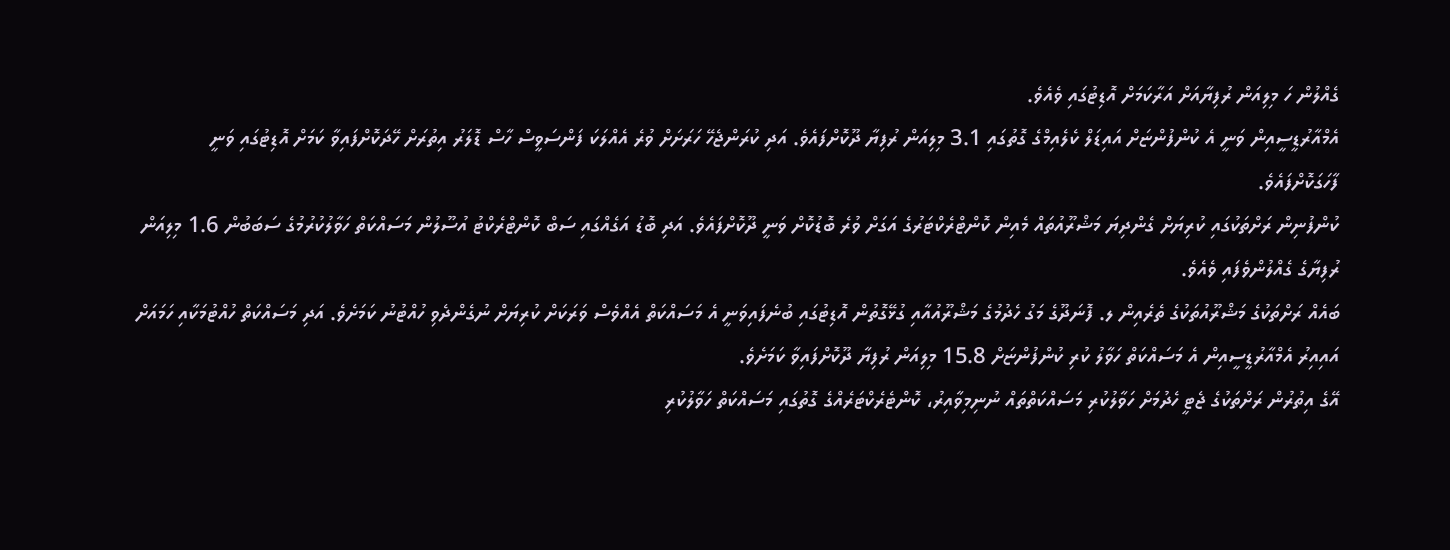ގެއްލުން ހަ މިލިއަން ރުފިޔާއަށް އަރާކަމަށް އޮޑިޓުގައި ވެއެވެ.
އެމްއާރުޑީސީއިން ވަނީ އެ ކުންފުންޏަށް އައިޑަލް ކެލެއިމްގެ ގޮތުގައި 3.1 މިލިއަން ރުފިޔާ ދޫކޮށްފައެވެ. އަދި ކުރަންޖެހޭ ހަރަށަށް ވުރެ އެއްލަކަ ފަންސަވީސް ހާސް ޑޮލަރު އިތުރަށް ހޭދަކޮށްފައިވާ ކަމަށް އޮޑިޓުގައި ވަނީ ފާހަގަކޮށްފައެވެ.
ކުންފުނިން ރަށްތަކުގައި ކުރިޔަށް ގެންދިޔަ މަޝްރޫއުތައް މެއިން ކޮންޓްރެކްޓަރުގެ އަގަށް ވުރެ ބޮޑުކޮށް ވަނީ ދޫކޮށްފައެވެ. އަދި ބޮޑު އަގެއްގައި ސަބް ކޮންޓްރެކްޓު އުސޫލުން މަސައްކަތް ހަވާލުކުރުމުގެ ސަބަބުން 1.6 މިލިއަން ރުފިޔާގެ ގެއްލުންވެފައި ވެއެވެ.
ބައެއް ރަށްތަކުގެ މަޝްރޫއުތަކުގެ ތެރެއިން ލ. ފޮނަދޫގެ މަގު ހެދުމުގެ މަޝްރޫއުއާއި ގުޅޭގޮތުން އޮޑިޓުގައި ބުނެފައިވަނީ އެ މަސައްކަތް އެއްވެސް ވަރަކަށް ކުރިޔަށް ނުގެންދެވި ހުއްޓުނު ކަމަށެވެ. އަދި މަސައްކަތް ހުއްޓުމަކާއި ހަމައަށް އައިއިރު އެމްއާރުޑީސީއިން އެ މަސައްކަތް ހަވާލު ކުރި ކުންފުންޏަށް 15.8 މިލިއަން ރުފިޔާ ދޫކޮށްފައިވާ ކަމަށެވެ.
އޭގެ އިތުރުން ރަށްތަކުގެ ޖެޓީ ހެދުމަށް ހަވާލުކުރި މަސައްކަތްތައް ނުނިމިވާއިރު، ކޮންޓެރެކްޓަރެއްގެ ގޮތުގައި މަސައްކަތް ހަވާލުކުރި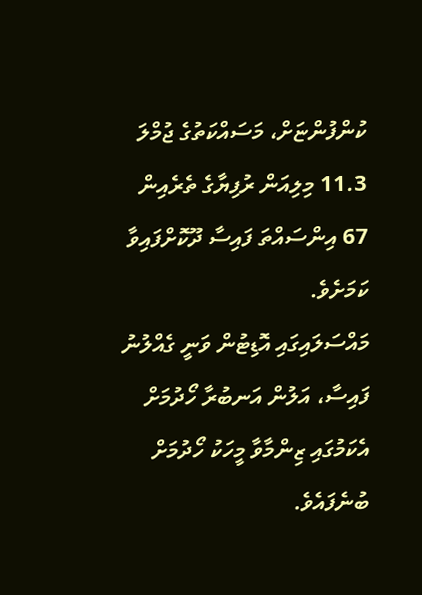ކުންފުންޏަށް، މަސައްކަތުގެ ޖުމްލަ 11.3 މިލިއަން ރުފިޔާގެ ތެރެއިން 67 އިންސައްތަ ފައިސާ ދޫކޮށްފައިވާ ކަމަށެވެ.
މައްސަލައިގައި އޮޑިޓުން ވަނީ ގެއްލުނު ފައިސާ، އަލުން އަނބުރާ ހޯދުމަށް އެކަމުގައި ޒިންމާވާ މީހަކު ހޯދުމަށް ބުނެފައެވެ.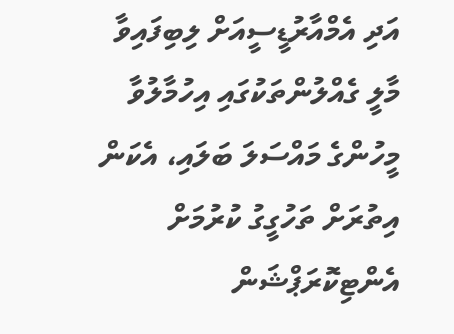އަދި އެމްއާރުޑީސީއަށް ލިބިފައިވާ މާލީ ގެއްލުންތަކުގައި އިހުމާލުވާ މީހުންގެ މައްސަލަ ބަލައި، އެކަން އިތުރަށް ތަހުގީގު ކުރުމަށް އެންޓިކޮރަޕްޝަން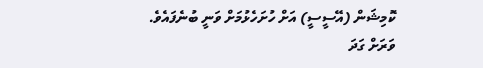ކޮމިޝަން (އޭސީސީ) އަށް ހުށަހެޅުމަށް ވަނީ ބުނެފައެވެ.
ވަރަށް ގަދަ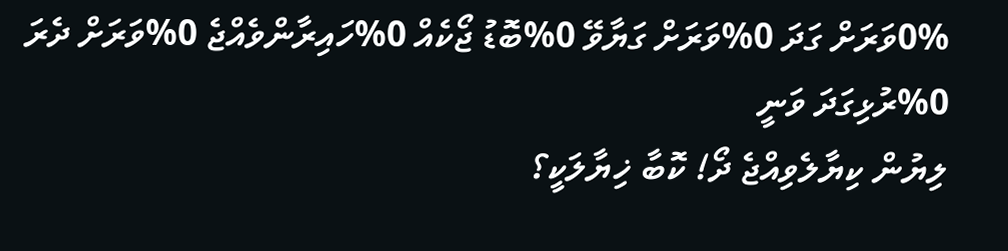0%ވަރަށް ގަދަ 0%ވަރަށް ގަޔާވޭ 0%ބޮޑު ޖޯކެއް 0%ހައިރާންވެއްޖެ 0%ވަރަށް ދެރަ 0%ރުޅިގަދަ ވަނީ
ލިޔުން ކިޔާލެވިއްޖެ ދޯ! ކޮބާ ޚިޔާލަކީ؟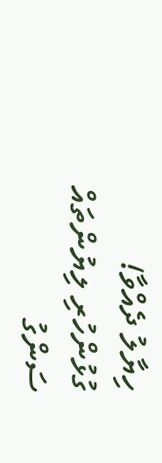ހިޔާލު ދެއްވާ!
ގުޅުންހުރި ލިޔުންތައް
ސަންގު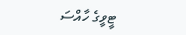ޓީވީގެ ހާއްސަ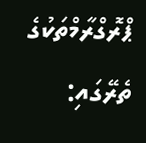ޕްރޮގްރާމްތަކުގެ ތެރޭގައި: